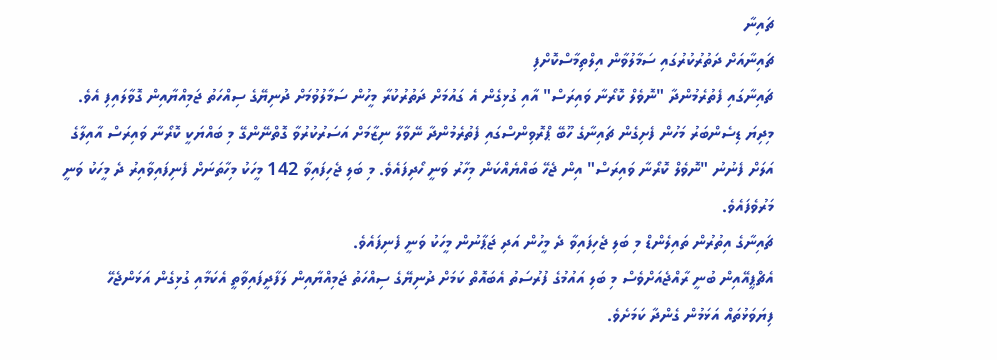ޗައިނާ
ޗައިނާއަށް ދަތުރުކުރުގައި ސަމާލުވާން އިލްތިމާސްކޮށްފި
ޗައިނާގައި ފެތުރެމުންދާ "ނޮވެލް ކޮރޯނާ ވައިރަސް" އާއި ގުޅިގެން އެ ގައުމަށް ދަތުރުކުރާ މީހުން ސަމާލުވުމަށް ދުނިޔޭގެ ސިއްހަތު ޖަމިއްޔާއިން ގޮވާލައިފި އެވެ.
މިދިޔަ ޑިސެންބަރު މަހުން ފެށިގެން ޗައިނާގެ ހޫބޭ ޕްރޮވިންސްގައި ފެތުރެމުންދާ ނޭވާލާ ނިޒާމަށް އަސަރުކުރުވާ ގޮތްނޭންގޭ މި ބައްޔަކީ ކޮރޯނާ ވައިރަސް އާއިލާގެ އަލަށް ފެނުނު "ނޮވެލް ކޮރޯނާ ވައިރަސް" އިން ޖެހޭ ބައްޔެއްކަން މިހާރު ވަނީ ހޯދިފައެވެ. މި ބަލި ޖެހިފައިވާ 142 މީހަކު މިހާތަނަށް ފެނިފައިވާއިރު ދެ މީހަކު ވަނީ މަރުވެފައެވެ.
ޗައިނާގެ އިތުރުން ތައިލެންޑް މި ބަލި ޖެހިފައިވާ ދެ މީހުން އަދި ޖަޕާނުން މީހަކު ވަނީ ފެނިފައެވެ.
އެޗްޕީއޭއިން ބުނީ ރާއްޖެއަށްވެސް މި ބަލި އައުމުގެ ފުރުސަތު އެބައޮތް ކަމަށް ދުނިޔޭގެ ސިއްހަތު ޖަމިއްޔާއިން ލަފާދީފައިވާތީ އެކަމާއި ގުޅިގެން އަޅަންޖެހޭ ފިޔަވަޅުތައް އަޅަމުން ގެންދާ ކަމަށެވެ.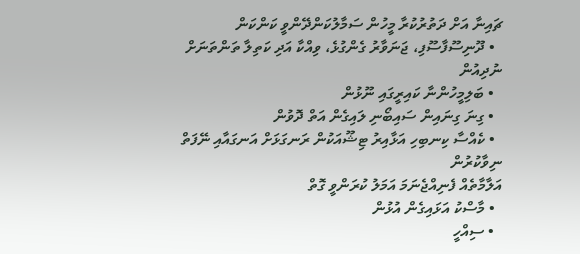ޗައިނާ އަށް ދަތުރުކުރާ މީހުން ސަމާލުކަންދޭންވީ ކަންކަން
  • ދޫނިސޫފާސޫފި، ޖަނަވާރު ގެންގުޅެ، ވިއްކާ އަދި ކަތިލާ ތަންތަނަށް ނުދިއުން
  • ބަލިމީހުންނާ ކައިރީގައި ނޫޅުން
  • ގިނަ ގިނައިން ސައިބޯނި ލައިގެން އަތް ދޮވުން
  • ކެއްސާ ކިނބިހި އަޅާއިރު ޓިޝޫއަކުން ރަނގަޅަށް އަނގައާއި ނޭފަތް ނިވާކުރުން
އަލާމާތެއް ފެނިއްޖެނަމަ އަމަލު ކުރަންވީ ގޮތް
  • މާސްކު އަޅައިގެން އުޅުން
  • ސިއްހީ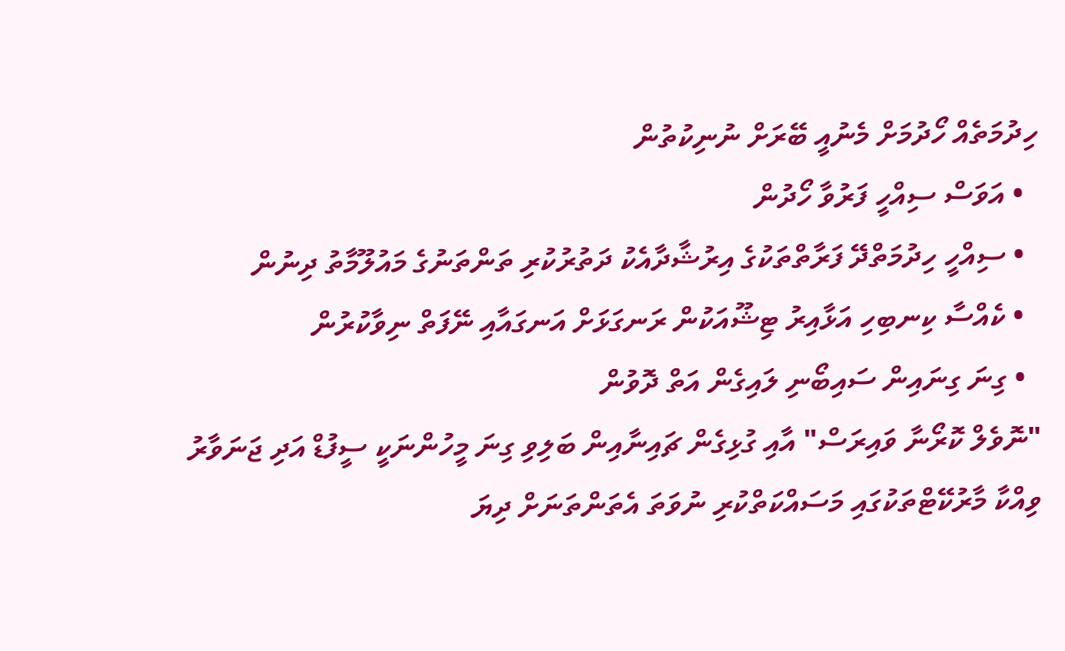ހިދުމަތެއް ހޯދުމަށް މެނުއީ ބޭރަށް ނުނިކުތުން
  • އަވަސް ސިއްހީ ފަރުވާ ހޯދުން
  • ސިއްހީ ހިދުމަތްދޭ ފަރާތްތަކުގެ އިރުޝާދާއެކު ދަތުރުކުރި ތަންތަނުގެ މައުލޫމާތު ދިނުން
  • ކެއްސާ ކިނބިހި އަޅާއިރު ޓިޝޫއަކުން ރަނގަޅަށް އަނގައާއި ނޭފަތް ނިވާކުރުން
  • ގިނަ ގިނައިން ސައިބޯނި ލައިގެން އަތް ދޮވުން
"ނޮވެލް ކޮރޯނާ ވައިރަސް" އާއި ގުޅިގެން ޗައިނާއިން ބަލިވި ގިނަ މީހުންނަކީ ސީފުޑް އަދި ޖަނަވާރު ވިއްކާ މާރުކޭޓްތަކުގައި މަސައްކަތްކުރި ނުވަތަ އެތަންތަނަށް ދިޔަ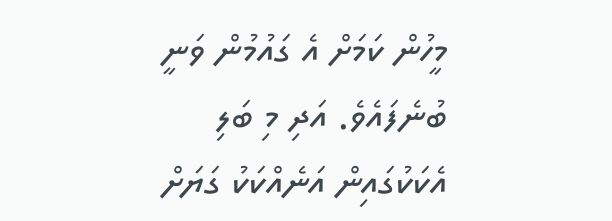މީހުން ކަމަށް އެ ގައުމުން ވަނީ ބުނެފައެވެ. އަދި މި ބަލި އެކަކުގައިން އަނެއްކަކު ގަޔަށް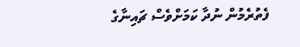ފެތުރެމުން ނުދާ ކަމަށްވެސް ޗައިނާގެ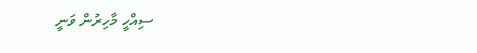ސިއްހީ މާހިރުން ވަނީ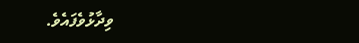ވިދާޅުވެފައެވެ.